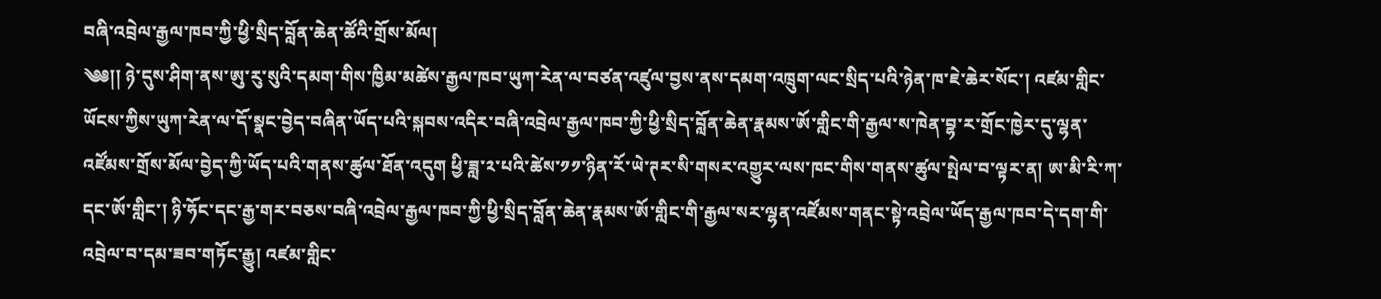བཞི་འབྲེལ་རྒྱལ་ཁབ་ཀྱི་ཕྱི་སྲིད་བློན་ཆེན་ཚོའི་གྲོས་མོལ།
༄༅།། ཉེ་དུས་ཤིག་ནས་ཨུ་རུ་སུའི་དམག་གིས་ཁྱིམ་མཚེས་རྒྱལ་ཁབ་ཡུཀ་རེན་ལ་བཙན་འཛུལ་བྱས་ནས་དམག་འཁྲུག་ལང་སྲིད་པའི་ཉེན་ཁ་ཇེ་ཆེར་སོང་། འཛམ་གླིང་ཡོངས་ཀྱིས་ཡུཀ་རེན་ལ་དོ་སྣང་བྱེད་བཞིན་ཡོད་པའི་སྐབས་འདིར་བཞི་འབྲེལ་རྒྱལ་ཁབ་ཀྱི་ཕྱི་སྲིད་བློན་ཆེན་རྣམས་ཨོ་གླིང་གི་རྒྱལ་ས་ཁེན་བྷ་ར་གྲོང་ཁྱེར་དུ་ལྷན་འཛོམས་གྲོས་མོལ་བྱེད་ཀྱི་ཡོད་པའི་གནས་ཚུལ་ཐོན་འདུག ཕྱི་ཟླ་༢་པའི་ཚེས་༡༡་ཉིན་རོ་ཡེ་ཊར་སི་གསར་འགྱུར་ལས་ཁང་གིས་གནས་ཚུལ་སྤེལ་བ་ལྟར་ན། ཨ་མི་རི་ཀ་དང་ཨོ་གླིང་། ཉི་ཧོང་དང་རྒྱ་གར་བཅས་བཞི་འབྲེལ་རྒྱལ་ཁབ་ཀྱི་ཕྱི་སྲིད་བློན་ཆེན་རྣམས་ཨོ་གླིང་གི་རྒྱལ་སར་ལྷན་འཛོམས་གནང་སྟེ་འབྲེལ་ཡོད་རྒྱལ་ཁབ་དེ་དག་གི་འབྲེལ་བ་དམ་ཟབ་གཏོང་རྒྱུ། འཛམ་གླིང་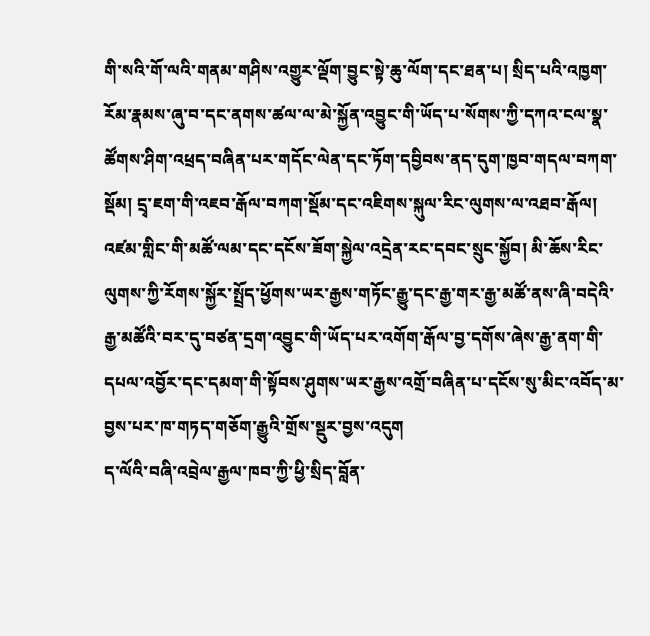གི་སའི་གོ་ལའི་གནམ་གཤིས་འགྱུར་ལྡོག་བྱུང་སྟེ་ཆུ་ལོག་དང་ཐན་པ། སྲིད་པའི་འཁྱག་རོམ་རྣམས་ཞུ་བ་དང་ནགས་ཚལ་ལ་མེ་སྐྱོན་འབྱུང་གི་ཡོད་པ་སོགས་ཀྱི་དཀའ་ངལ་སྣ་ཚོགས་ཤིག་འཕྲད་བཞིན་པར་གདོང་ལེན་དང་ཏོག་དབྱིབས་ནད་དུག་ཁྱབ་གདལ་བཀག་སྡོམ། དྲྭ་ཇག་གི་འཇབ་རྒོལ་བཀག་སྡོམ་དང་འཇིགས་སྐུལ་རིང་ལུགས་ལ་འཐབ་རྒོལ། འཛམ་གླིང་གི་མཚོ་ལམ་དང་དངོས་ཟོག་སྐྱེལ་འདྲེན་རང་དབང་སྲུང་སྐྱོབ། མི་ཆོས་རིང་ལུགས་ཀྱི་རོགས་སྐྱོར་སྤྲོད་ཕྱོགས་ཡར་རྒྱས་གཏོང་རྒྱུ་དང་རྒྱ་གར་རྒྱ་མཚོ་ནས་ཞི་བདེའི་རྒྱ་མཚོའི་བར་དུ་བཙན་དྲག་འབྱུང་གི་ཡོད་པར་འགོག་རྒོལ་བྱ་དགོས་ཞེས་རྒྱ་ནག་གི་དཔལ་འབྱོར་དང་དམག་གི་སྟོབས་ཤུགས་ཡར་རྒྱས་འགྲོ་བཞིན་པ་དངོས་སུ་མིང་འབོད་མ་བྱས་པར་ཁ་གཏད་གཅོག་རྒྱུའི་གྲོས་སྡུར་བྱས་འདུག
ད་ལོའི་བཞི་འབྲེལ་རྒྱལ་ཁབ་ཀྱི་ཕྱི་སྲིད་བློན་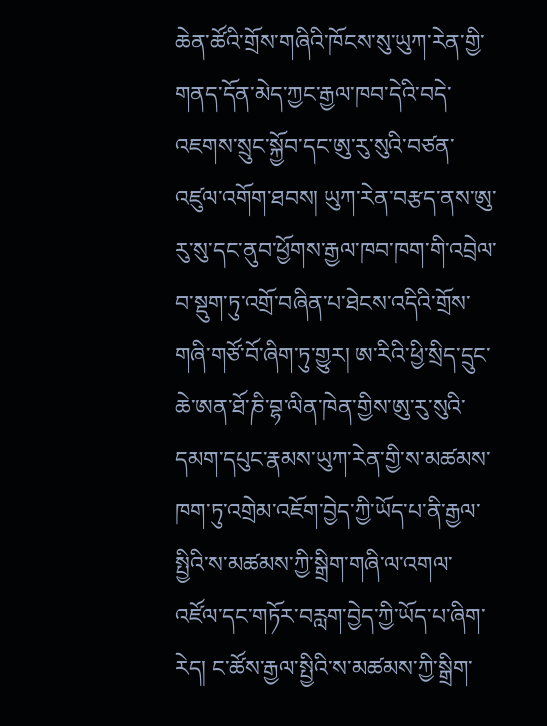ཆེན་ཚོའི་གྲོས་གཞིའི་ཁོངས་སུ་ཡུཀ་རེན་གྱི་གནད་དོན་མེད་ཀྱང་རྒྱལ་ཁབ་དེའི་བདེ་འཇགས་སྲུང་སྐྱོབ་དང་ཨུ་རུ་སུའི་བཙན་འཛུལ་འགོག་ཐབས། ཡུཀ་རེན་བརྩད་ནས་ཨུ་རུ་སུ་དང་ནུབ་ཕྱོགས་རྒྱལ་ཁབ་ཁག་གི་འབྲེལ་བ་སྡུག་ཏུ་འགྲོ་བཞིན་པ་ཐེངས་འདིའི་གྲོས་གཞི་གཙོ་བོ་ཞིག་ཏུ་གྱུར། ཨ་རིའི་ཕྱི་སྲིད་དྲུང་ཆེ་ཨན་ཐོ་ཎི་བྷ་ལིན་ཁེན་གྱིས་ཨུ་རུ་སུའི་དམག་དཔུང་རྣམས་ཡུཀ་རེན་གྱི་ས་མཚམས་ཁག་ཏུ་འགྲེམ་འཇོག་བྱེད་ཀྱི་ཡོད་པ་ནི་རྒྱལ་སྤྱིའི་ས་མཚམས་ཀྱི་སྒྲིག་གཞི་ལ་འགལ་འཛོལ་དང་གཏོར་བརླག་བྱེད་ཀྱི་ཡོད་པ་ཞིག་རེད། ང་ཚོས་རྒྱལ་སྤྱིའི་ས་མཚམས་ཀྱི་སྒྲིག་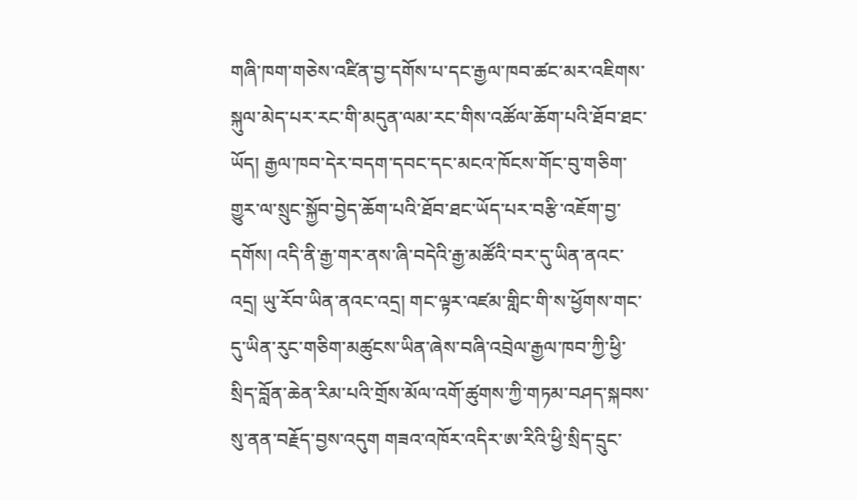གཞི་ཁག་གཅེས་འཛིན་བྱ་དགོས་པ་དང་རྒྱལ་ཁབ་ཚང་མར་འཇིགས་སྐུལ་མེད་པར་རང་གི་མདུན་ལམ་རང་གིས་འཚོལ་ཆོག་པའི་ཐོབ་ཐང་ཡོད། རྒྱལ་ཁབ་དེར་བདག་དབང་དང་མངའ་ཁོངས་གོང་བུ་གཅིག་གྱུར་ལ་སྲུང་སྐྱོབ་བྱེད་ཆོག་པའི་ཐོབ་ཐང་ཡོད་པར་བརྩི་འཇོག་བྱ་དགོས། འདི་ནི་རྒྱ་གར་ནས་ཞི་བདེའི་རྒྱ་མཚོའི་བར་དུ་ཡིན་ནའང་འདྲ། ཡུ་རོབ་ཡིན་ནའང་འདྲ། གང་ལྟར་འཛམ་གླིང་གི་ས་ཕྱོགས་གང་དུ་ཡིན་རུང་གཅིག་མཚུངས་ཡིན་ཞེས་བཞི་འབྲེལ་རྒྱལ་ཁབ་ཀྱི་ཕྱི་སྲིད་བློན་ཆེན་རིམ་པའི་གྲོས་མོལ་འགོ་ཚུགས་ཀྱི་གཏམ་བཤད་སྐབས་སུ་ནན་བརྗོད་བྱས་འདུག གཟའ་འཁོར་འདིར་ཨ་རིའི་ཕྱི་སྲིད་དྲུང་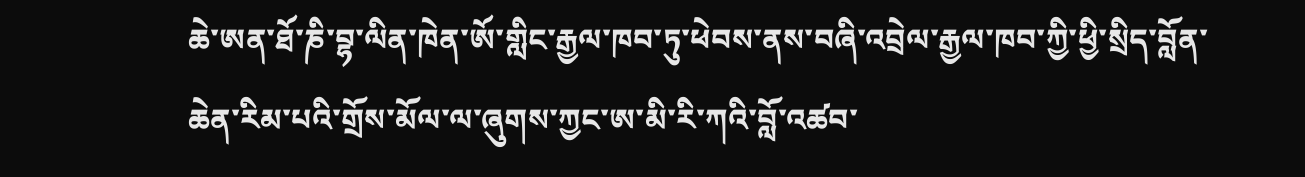ཆེ་ཨན་ཐོ་ཎི་བྷ་ལིན་ཁེན་ཨོ་གླིང་རྒྱལ་ཁབ་ཏུ་ཕེབས་ནས་བཞི་འབྲེལ་རྒྱལ་ཁབ་ཀྱི་ཕྱི་སྲིད་བློན་ཆེན་རིམ་པའི་གྲོས་མོལ་ལ་ཞུགས་ཀྱང་ཨ་མི་རི་ཀའི་བློ་འཚབ་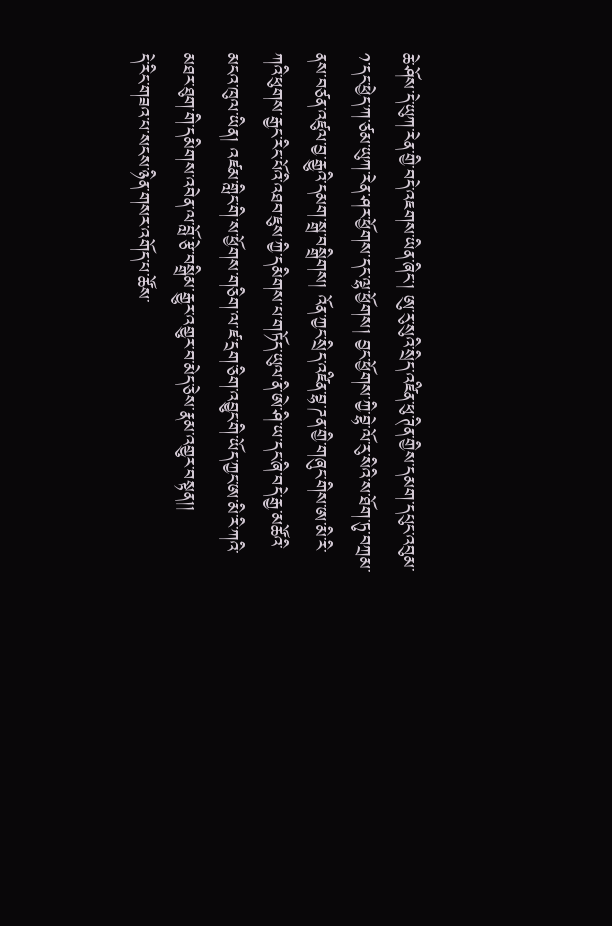ཆེ་ཤོས་དེ་ཡུཀ་རེན་གྱི་བདེ་འཇགས་ཡིན་ཞིང་། ཨུ་རུ་སུའི་སྲིད་འཛིན་ཕུ་ཊིན་གྱིས་དམག་དཔུང་འབུམ་༡་དང་ཕྱེད་ཀ་ཙམ་ཡུཀ་རེན་ཤར་ཕྱོགས་དང་ལྷ་ཕྱོགས། བྱང་ཕྱོགས་ཀྱི་བྷེ་ལོ་རུ་སིའི་ས་ཐོག་ཏུ་བཀྲམ་ནས་བཙན་འཛུལ་བྱ་རྒྱུའི་དམག་སྒྲ་བསྒྲིགས། འོན་ཀྱང་སྲིད་འཛིན་བྷ་ཌན་གྱི་གཞུང་གིས་ཨ་མི་རི་ཀའི་ཕུགས་རྒྱང་རིང་པོའི་འཐབ་ཇུས་ཀྱི་དམིགས་པ་གཏོད་ཡུལ་ནི་ཨེ་ཤི་ཡ་དང་ཞི་བདེ་རྒྱ་མཚོའི་མངའ་ཁུལ་ཡིན། འཛམ་གླིང་གི་ས་ཕྱོགས་གཅིག་ལ་ཛ་དྲག་ཅིག་འབྱུང་གི་ཡོད་ཀྱང་ཨ་མི་རི་ཀའི་མཐར་ཐུག་གི་དམིགས་འབེན་ལ་བློ་རྩེ་བསྒྲིམ་རྒྱུར་འགྱུར་བ་མེད་ཅེས་རྣམ་འགྱུར་བསྟན།།
དེ་རིང་གཟའ་པ་སངས་ཉིན་གསར་འགོད་པ་ཚོས་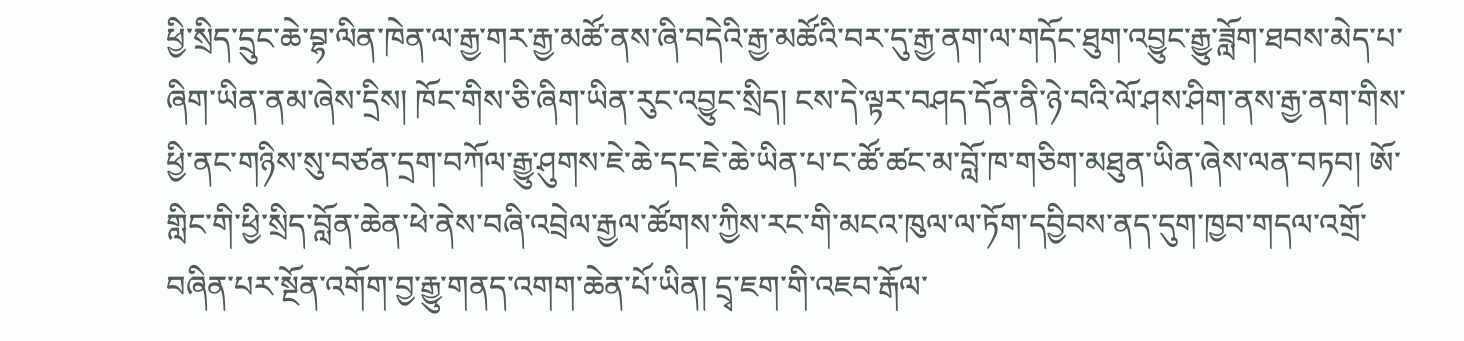ཕྱི་སྲིད་དྲུང་ཆེ་བྷ་ལིན་ཁེན་ལ་རྒྱ་གར་རྒྱ་མཚོ་ནས་ཞི་བདེའི་རྒྱ་མཚོའི་བར་དུ་རྒྱ་ནག་ལ་གདོང་ཐུག་འབྱུང་རྒྱུ་ཟློག་ཐབས་མེད་པ་ཞིག་ཡིན་ནམ་ཞེས་དྲིས། ཁོང་གིས་ཅི་ཞིག་ཡིན་རུང་འབྱུང་སྲིད། ངས་དེ་ལྟར་བཤད་དོན་ནི་ཉེ་བའི་ལོ་ཤས་ཤིག་ནས་རྒྱ་ནག་གིས་ཕྱི་ནང་གཉིས་སུ་བཙན་དྲག་བཀོལ་རྒྱུ་ཤུགས་ཇེ་ཆེ་དང་ཇེ་ཆེ་ཡིན་པ་ང་ཚོ་ཚང་མ་བློ་ཁ་གཅིག་མཐུན་ཡིན་ཞེས་ལན་བཏབ། ཨོ་གླིང་གི་ཕྱི་སྲིད་བློན་ཆེན་ཕེ་ནེས་བཞི་འབྲེལ་རྒྱལ་ཚོགས་ཀྱིས་རང་གི་མངའ་ཁུལ་ལ་ཏོག་དབྱིབས་ནད་དུག་ཁྱབ་གདལ་འགྲོ་བཞིན་པར་སྔོན་འགོག་བྱ་རྒྱུ་གནད་འགག་ཆེན་པོ་ཡིན། དྲྭ་ཇག་གི་འཇབ་རྒོལ་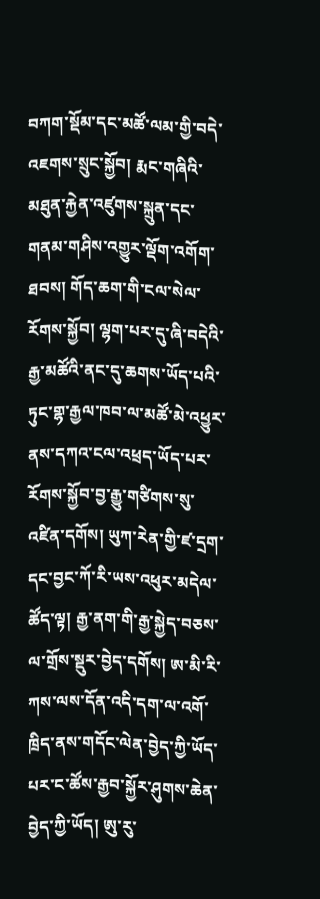བཀག་སྡོམ་དང་མཚོ་ལམ་གྱི་བདེ་འཇགས་སྲུང་སྐྱོབ། རྨང་གཞིའི་མཐུན་རྐྱེན་འཛུགས་སྐྲུན་དང་གནམ་གཤིས་འགྱུར་ལྡོག་འགོག་ཐབས། གོད་ཆག་གི་ངལ་སེལ་རོགས་སྐྱོབ། ལྷག་པར་དུ་ཞི་བདེའི་རྒྱ་མཚོའི་ནང་དུ་ཆགས་ཡོད་པའི་ཏུང་གྷ་རྒྱལ་ཁབ་ལ་མཚོ་མེ་འཕྱུར་ནས་དཀའ་ངལ་འཕྲད་ཡོད་པར་རོགས་སྐྱོབ་བྱ་རྒྱུ་གཙིགས་སུ་འཛིན་དགོས། ཡུཀ་རེན་གྱི་ཛ་དྲག་དང་བྱང་ཀོ་རི་ཡས་འཕུར་མདེལ་ཚོད་ལྟ། རྒྱ་ནག་གི་རྒྱ་སྐྱེད་བཅས་ལ་གྲོས་སྡུར་བྱེད་དགོས། ཨ་མི་རི་ཀས་ལས་དོན་འདི་དག་ལ་འགོ་ཁྲིད་ནས་གདོང་ལེན་བྱེད་ཀྱི་ཡོད་པར་ང་ཚོས་རྒྱབ་སྐྱོར་ཤུགས་ཆེན་བྱེད་ཀྱི་ཡོད། ཨུ་རུ་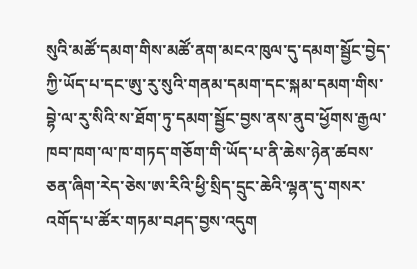སུའི་མཚོ་དམག་གིས་མཚོ་ནག་མངའ་ཁུལ་དུ་དམག་སྦྱོང་བྱེད་ཀྱི་ཡོད་པ་དང་ཨུ་རུ་སུའི་གནམ་དམག་དང་སྐམ་དམག་གིས་བྷེ་ལ་རུ་སིའི་ས་ཐོག་ཏུ་དམག་སྦྱོང་བྱས་ནས་ནུབ་ཕྱོགས་རྒྱལ་ཁབ་ཁག་ལ་ཁ་གཏད་གཅོག་གི་ཡོད་པ་ནི་ཆེས་ཉེན་ཚབས་ཅན་ཞིག་རེད་ཅེས་ཨ་རིའི་ཕྱི་སྲིད་དྲུང་ཆེའི་ལྷན་དུ་གསར་འགོད་པ་ཚོར་གཏམ་བཤད་བྱས་འདུག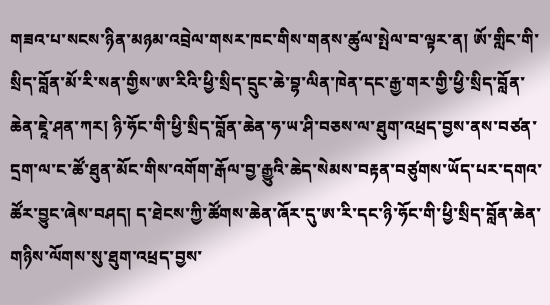གཟའ་པ་སངས་ཉིན་མཉམ་འབྲེལ་གསར་ཁང་གིས་གནས་ཚུལ་སྤེལ་བ་ལྟར་ན། ཨོ་གླིང་གི་སྲིད་བློན་མོ་རི་སན་གྱིས་ཨ་རིའི་ཕྱི་སྲིད་དྲུང་ཆེ་བྷ་ལིན་ཁེན་དང་རྒྱ་གར་གྱི་ཕྱི་སྲིད་བློན་ཆེན་ཇཱེ་ཤན་ཀར། ཉི་ཧོང་གི་ཕྱི་སྲིད་བློན་ཆེན་ཧ་ཡ་ཤི་བཅས་ལ་ཐུག་འཕྲད་བྱས་ནས་བཙན་དྲག་ལ་ང་ཚོ་ཐུན་མོང་གིས་འགོག་རྒོལ་བྱ་རྒྱུའི་ཆེད་སེམས་བརྟན་བཙུགས་ཡོད་པར་དགའ་ཚོར་བྱུང་ཞེས་བཤད། ད་ཐེངས་ཀྱི་ཚོགས་ཆེན་ཞོར་དུ་ཨ་རི་དང་ཉི་ཧོང་གི་ཕྱི་སྲིད་བློན་ཆེན་གཉིས་ལོགས་སུ་ཐུག་འཕྲད་བྱས་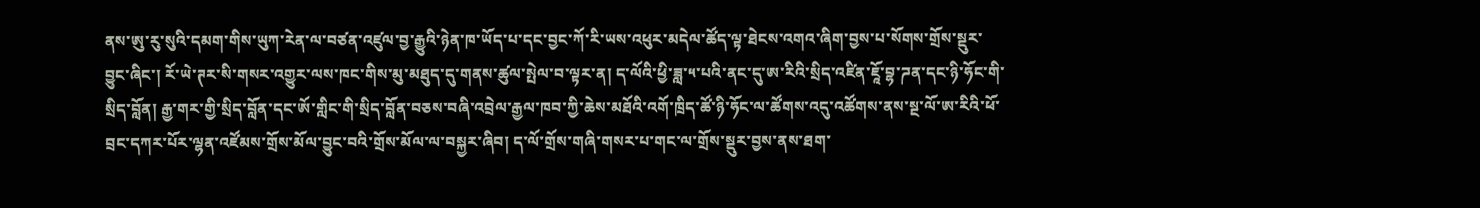ནས་ཨུ་རུ་སུའི་དམག་གིས་ཡུཀ་རེན་ལ་བཙན་འཛུལ་བྱ་རྒྱུའི་ཉེན་ཁ་ཡོད་པ་དང་བྱང་ཀོ་རི་ཡས་འཕུར་མདེལ་ཚོད་ལྟ་ཐེངས་འགའ་ཞིག་བྱས་པ་སོགས་གྲོས་སྡུར་བྱུང་ཞིང་། རོ་ཡེ་ཊར་སི་གསར་འགྱུར་ལས་ཁང་གིས་མུ་མཐུད་དུ་གནས་ཚུལ་སྤེལ་བ་ལྟར་ན། ད་ལོའི་ཕྱི་ཟླ་༥་པའི་ནང་དུ་ཨ་རིའི་སྲིད་འཛིན་ཇཱོ་བྷ་ཌན་དང་ཉི་ཧོང་གི་སྲིད་བློན། རྒྱ་གར་གྱི་སྲིད་བློན་དང་ཨོ་གླིང་གི་སྲིད་བློན་བཅས་བཞི་འབྲེལ་རྒྱལ་ཁབ་ཀྱི་ཆེས་མཐོའི་འགོ་ཁྲིད་ཚོ་ཉི་ཧོང་ལ་ཚོགས་འདུ་འཚོགས་ནས་སྔ་ལོ་ཨ་རིའི་ཕོ་བྲང་དཀར་པོར་ལྷན་འཛོམས་གྲོས་མོལ་བྱུང་བའི་གྲོས་མོལ་ལ་བསྐྱར་ཞིབ། ད་ལོ་གྲོས་གཞི་གསར་པ་གང་ལ་གྲོས་སྡུར་བྱས་ནས་ཐག་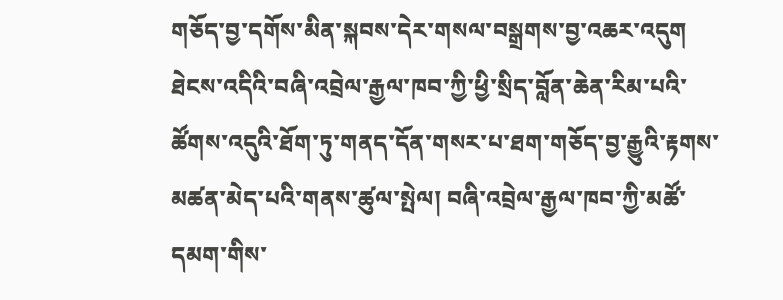གཅོད་བྱ་དགོས་མིན་སྐབས་དེར་གསལ་བསྒྲགས་བྱ་འཆར་འདུག ཐེངས་འདིའི་བཞི་འབྲེལ་རྒྱལ་ཁབ་ཀྱི་ཕྱི་སྲིད་བློན་ཆེན་རིམ་པའི་ཚོགས་འདུའི་ཐོག་ཏུ་གནད་དོན་གསར་པ་ཐག་གཅོད་བྱ་རྒྱུའི་རྟགས་མཚན་མེད་པའི་གནས་ཚུལ་སྤེལ། བཞི་འབྲེལ་རྒྱལ་ཁབ་ཀྱི་མཚོ་དམག་གིས་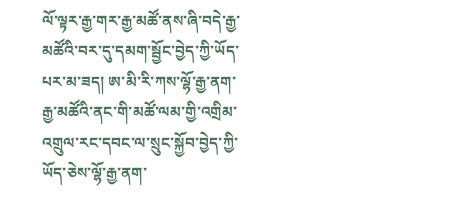ལོ་ལྟར་རྒྱ་གར་རྒྱ་མཚོ་ནས་ཞི་བདེ་རྒྱ་མཚོའི་བར་དུ་དམག་སྦྱོང་བྱེད་ཀྱི་ཡོད་པར་མ་ཟད། ཨ་མི་རི་ཀས་ལྷོ་རྒྱ་ནག་རྒྱ་མཚོའི་ནང་གི་མཚོ་ལམ་གྱི་འགྲིམ་འགྲུལ་རང་དབང་ལ་སྲུང་སྐྱོབ་བྱེད་ཀྱི་ཡོད་ཅེས་ལྷོ་རྒྱ་ནག་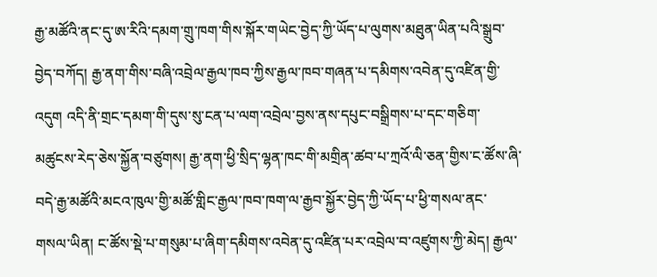རྒྱ་མཚོའི་ནང་དུ་ཨ་རིའི་དམག་གྲུ་ཁག་གིས་སྐོར་གཡེང་བྱེད་ཀྱི་ཡོད་པ་ལུགས་མཐུན་ཡིན་པའི་སྒྲུབ་བྱེད་བཀོད། རྒྱ་ནག་གིས་བཞི་འབྲེལ་རྒྱལ་ཁབ་ཀྱིས་རྒྱལ་ཁབ་གཞན་པ་དམིགས་འབེན་དུ་འཛིན་གྱི་འདུག འདི་ནི་གྲང་དམག་གི་དུས་སུ་ངན་པ་ལག་འབྲེལ་བྱས་ནས་དཔུང་བསྒྲིགས་པ་དང་གཅིག་མཚུངས་རེད་ཅེས་སྐྱོན་བཙུགས། རྒྱ་ནག་ཕྱི་སྲིད་ལྷན་ཁང་གི་མགྲིན་ཚབ་པ་ཀྲའོ་ལི་ཅན་གྱིས་ང་ཚོས་ཞི་བདེ་རྒྱ་མཚོའི་མངའ་ཁུལ་གྱི་མཚོ་གླིང་རྒྱལ་ཁབ་ཁག་ལ་རྒྱབ་སྐྱོར་བྱེད་ཀྱི་ཡོད་པ་ཕྱི་གསལ་ནང་གསལ་ཡིན། ང་ཚོས་སྡེ་པ་གསུམ་པ་ཞིག་དམིགས་འབེན་དུ་འཛིན་པར་འབྲེལ་བ་འཛུགས་ཀྱི་མེད། རྒྱལ་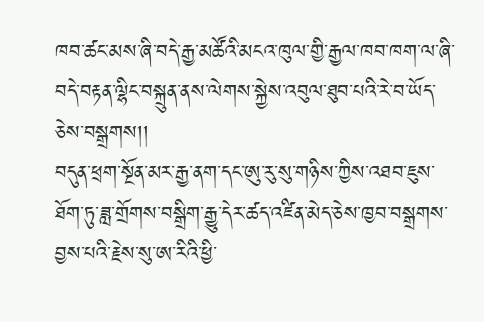ཁབ་ཚང་མས་ཞི་བདེ་རྒྱ་མཚོའི་མངའ་ཁུལ་གྱི་རྒྱལ་ཁབ་ཁག་ལ་ཞི་བདེ་བརྟན་ལྷིང་བསྐྲུན་ནས་ལེགས་སྐྱེས་འབུལ་ཐུབ་པའི་རེ་བ་ཡོད་ཅེས་བསྒྲགས།།
བདུན་ཕྲག་སྔོན་མར་རྒྱ་ནག་དང་ཨུ་རུ་སུ་གཉིས་ཀྱིས་འཐབ་ཇུས་ཐོག་ཏུ་ཟླ་གྲོགས་བསྒྲིག་རྒྱུ་དེར་ཚད་འཛིན་མེད་ཅེས་ཁྱབ་བསྒྲགས་བྱས་པའི་རྗེས་སུ་ཨ་རིའི་ཕྱི་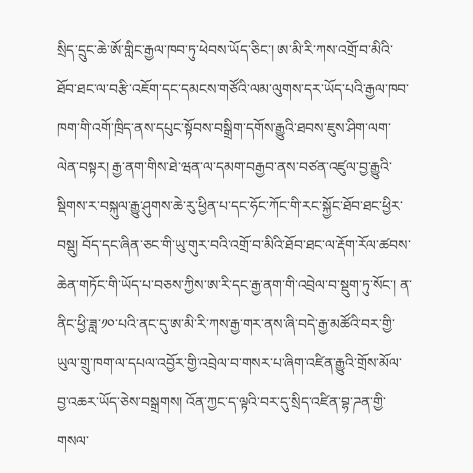སྲིད་དྲུང་ཆེ་ཨོ་གླིང་རྒྱལ་ཁབ་ཏུ་ཕེབས་ཡོད་ཅིང་། ཨ་མི་རི་ཀས་འགྲོ་བ་མིའི་ཐོབ་ཐང་ལ་བརྩི་འཇོག་དང་དམངས་གཙོའི་ལམ་ལུགས་དར་ཡོད་པའི་རྒྱལ་ཁབ་ཁག་གི་འགོ་ཁྲིད་ནས་དཔུང་སྟོབས་བསྒྲིག་དགོས་རྒྱུའི་ཐབས་ཇུས་ཤིག་ལག་ལེན་བསྟར། རྒྱ་ནག་གིས་ཐེ་ཝན་ལ་དམག་བརྒྱབ་ནས་བཙན་འཛུལ་བྱ་རྒྱུའི་སྡིགས་ར་བསྐུལ་རྒྱུ་ཤུགས་ཆེ་རུ་ཕྱིན་པ་དང་ཧོང་ཀོང་གི་རང་སྐྱོང་ཐོབ་ཐང་ཕྱིར་བསྡུ། བོད་དང་ཞིན་ཅང་གི་ཡུ་གུར་བའི་འགྲོ་བ་མིའི་ཐོབ་ཐང་ལ་རྡོག་རོལ་ཚབས་ཆེན་གཏོང་གི་ཡོད་པ་བཅས་ཀྱིས་ཨ་རི་དང་རྒྱ་ནག་གི་འབྲེལ་བ་སྡུག་ཏུ་སོང་། ན་ནིང་ཕྱི་ཟླ་༡༠་པའི་ནང་དུ་ཨ་མི་རི་ཀས་རྒྱ་གར་ནས་ཞི་བདེ་རྒྱ་མཚོའི་བར་གྱི་ཡུལ་གྲུ་ཁག་ལ་དཔལ་འབྱོར་གྱི་འབྲེལ་བ་གསར་པ་ཞིག་འཛིན་རྒྱུའི་གྲོས་མོལ་བྱ་འཆར་ཡོད་ཅེས་བསྒྲགས། འོན་ཀྱང་ད་ལྟའི་བར་དུ་སྲིད་འཛིན་བྷ་ཌན་གྱི་གསལ་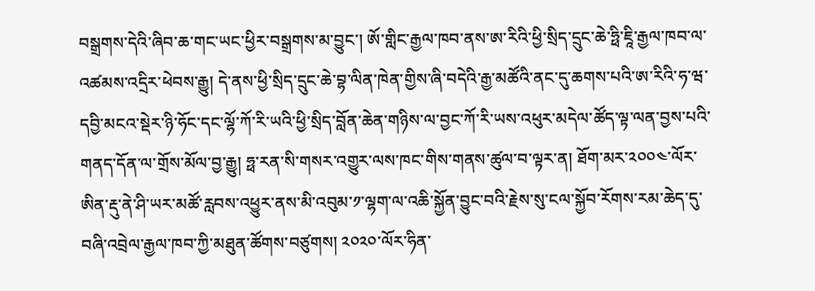བསྒྲགས་དེའི་ཞིབ་ཆ་གང་ཡང་ཕྱིར་བསྒྲགས་མ་བྱུང་། ཨོ་གླིང་རྒྱལ་ཁབ་ནས་ཨ་རིའི་ཕྱི་སྲིད་དྲུང་ཆེ་ཧྥི་ཇཱི་རྒྱལ་ཁབ་ལ་འཚམས་འདྲིར་ཕེབས་རྒྱུ། དེ་ནས་ཕྱི་སྲིད་དྲུང་ཆེ་བྷ་ལིན་ཁེན་གྱིས་ཞི་བདེའི་རྒྱ་མཚོའི་ནང་དུ་ཆགས་པའི་ཨ་རིའི་ཧ་ཝ་དབྱི་མངའ་སྡེར་ཉི་ཧོང་དང་ལྷོ་ཀོ་རི་ཡའི་ཕྱི་སྲིད་བློན་ཆེན་གཉིས་ལ་བྱང་ཀོ་རི་ཡས་འཕུར་མདེལ་ཚོད་ལྟ་ལན་བྱས་པའི་གནད་དོན་ལ་གྲོས་མོལ་བྱ་རྒྱུ། ཧྥ་རན་སི་གསར་འགྱུར་ལས་ཁང་གིས་གནས་ཚུལ་བ་ལྟར་ན། ཐོག་མར་༢༠༠༤་ལོར་ཨིན་རྡུ་ནེ་ཤི་ཡར་མཚོ་རླབས་འཕྱུར་ནས་མི་འབུམ་༡་ལྷག་ལ་འཆི་སྐྱོན་བྱུང་བའི་རྗེས་སུ་ངལ་སྐྱོབ་རོགས་རམ་ཆེད་དུ་བཞི་འབྲེལ་རྒྱལ་ཁབ་ཀྱི་མཐུན་ཚོགས་བཙུགས། ༢༠༢༠་ལོར་ཧིན་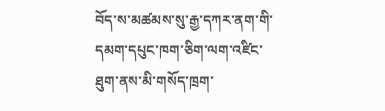བོད་ས་མཚམས་སུ་རྒྱ་དཀར་ནག་གི་དམག་དཔུང་ཁག་ཅིག་ལག་འཛིང་ཐུག་ནས་མི་གསོད་ཁྲག་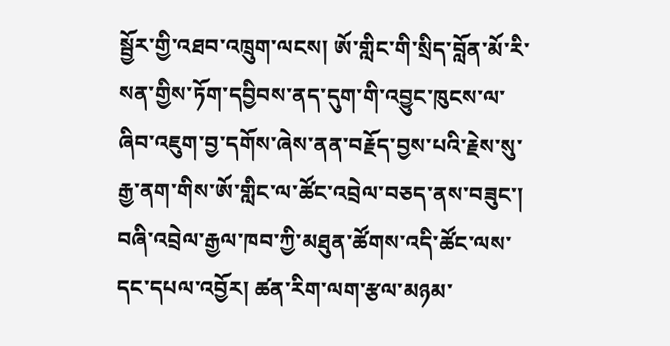སྦྱོར་གྱི་འཐབ་འཁྲུག་ལངས། ཨོ་གླིང་གི་སྲིད་བློན་མོ་རི་སན་གྱིས་ཏོག་དབྱིབས་ནད་དུག་གི་འབྱུང་ཁུངས་ལ་ཞིབ་འཇུག་བྱ་དགོས་ཞེས་ནན་བརྗོད་བྱས་པའི་རྗེས་སུ་རྒྱ་ནག་གིས་ཨོ་གླིང་ལ་ཚོང་འབྲེལ་བཅད་ནས་བཟུང་། བཞི་འབྲེལ་རྒྱལ་ཁབ་ཀྱི་མཐུན་ཚོགས་འདི་ཚོང་ལས་དང་དཔལ་འབྱོར། ཚན་རིག་ལག་རྩལ་མཉམ་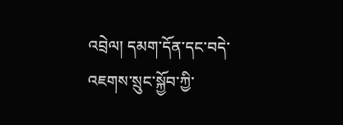འབྲེལ། དམག་དོན་དང་བདེ་འཇགས་སྲུང་སྐྱོབ་ཀྱི་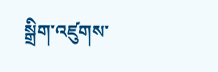སྒྲིག་འཛུགས་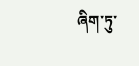ཞིག་ཏུ་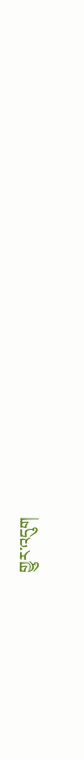གྱུར་འདུག